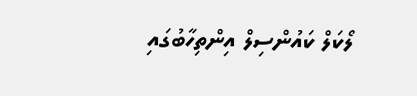ލޯކަލް ކައުންސިލް އިންތިހާބުގައި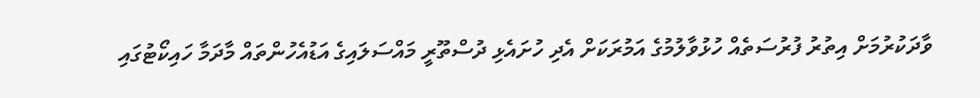ވާދަކުރުމަށް އިތުރު ފުރުސަތެއް ހުޅުވާލުމުގެ އަމުރަކަށް އެދި ހުށައެޅި ދުސްތޫރީ މައްސަލައިގެ އަޑުއެހުންތައް މާދަމާ ހައިކޯޓުގައި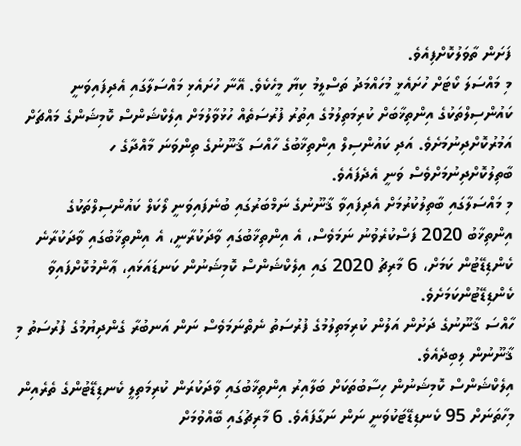ފަށަން ތާވަލުކޮށްފިއެވެ.
މި މައްސަލަ ކޯޓަށް ހުށައެޅީ މުހައްމަދު ތަސްލީމު ކިޔާ މީހެކެވެ. އޭނާ ހުށައެޅި މައްސަލާގައި އެދިފައިވަނީ ކައުންސިލްތަކުގެ އިންތިޚާބަށް ކުރިމަތިލުމުގެ އިތުރު ފުރުސަތެއް ހުޅުވާލުމަށް އިލެކްޝަންސް ކޮމިޝަންގެ މައްޗަށް އަމުރުކޮށްދިނުމަށެވެ. އަދި ކައުންސިލް އިންތިޚާބުގެ ހާއްސަ ޤާނޫނުގެ ތިންވަނަ މާއްދާގެ ހ ބާތިލުކޮށްދިނުމަށްވެސް ވަނީ އެދެފައެވެ.
މި މައްސަލާގައި ބާތިލުކުރުމަށް އެދިފައިވާ ޤާނޫނުގެ ނަމްބަރުގައި ބުނެފައިވަނީ ލޯކަލް ކައުންސިލްތަކުގެ
އިންތިޚާބު 2020 ފަސްކުރެވުނު ނަމަވެސް، އެ އިންތިޚާބުގައި ވާދަކުރާނީ، އެ އިންތިޚާބުގައި ވާދަކުރާނެ ކެންޑިޑޭޓުން ކަމަށް، 6 މާރިޗު 2020 ގައި އިލެކްޝަންސް ކޮމިޝަނުން ކަނޑައަޅައި، ޢާންމުކޮށްފައިވާ ކެންޑިޑޭޓުންކަމަށެވެ.
ހާއްސަ ޤާނޫނުގެ ދަށުން އަލުން ކުރިމަތިލުމުގެ ފުރުސަތު ނެތްނަމަވެސް ނަން އަނބުރާ ގެންދިޔުމުގެ ފުރުސަތު މި ޤާނޫނުން ލިބިދެއެވެ.
އިލެކްޝަންސް ކޮމިޝަނުން ހިސާބުތަކަށް ބަލާއިރު އިންތިޚާބުގައި ވާދަކުރަން ކުރިމަތިލީ ކެނޑިޑޭޓުންގެ ތެރެއިން މިހާތަނަށް 95 ކެނޑިޑޭޓަކުވަނީ ނަން ނަގާފައެވެ. 6 މާރިޗުގައި ބޭއްވުމަށް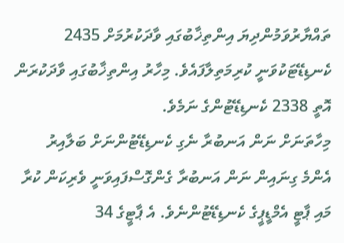ތައްޔާރުވަމުންދިޔަ އިންތިޚާބުގައި ވާދަކުރުމަށް 2435 ކެނޑިޑޭޓަކުވަނީ ކުރިމަތިލާފައެވެ. މިހާރު އިންތިޚާބުގައި ވާދަކުރަން އޮތީ 2338 ކެނޑިޑޭޓުންގެ ނަމެވެ.
މިހާތަނަށް ނަން އަނބުރާ ނެގި ކެނޑިޑޭޓުންނަށް ބަލާއިރު އެންމެ ގިނައިން ނަން އަނބުރާ ގެންގޮސްފައިވަނީ ވެރިކަން ކުރާ މައި ޕާޓީ އެމްޑީޕީގެ ކެނޑިޑޭޓުންނެވެ. އެ ޕާޓީގެ 34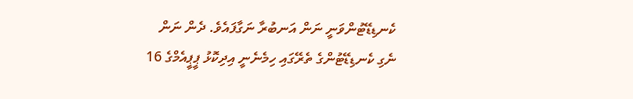ކެނޑިޑޭޓުންވަނީ ނަން އަނބުރާ ނަގާފައެވެ. ދެން ނަން ނެގި ކެނޑިޑޭޓުންގެ ތެރޭގައި ހިމެނެނީ އިދިކޮޅު ޕީޕީއެމްގެ 16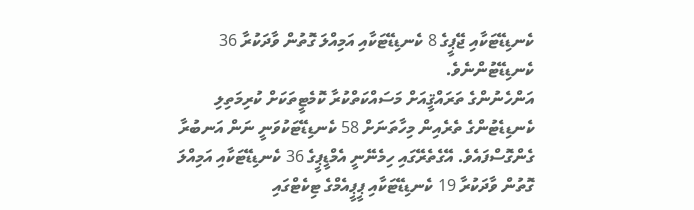ކެނޑިޑޭޓަކާއި ޖޭޕީގެ 8 ކެނޑިޑޭޓަކާއި އަމިއްލަ ގޮތުން ވާދަކުރާ 36 ކެނޑިޑޭޓުންނެވެ.
އަންހެނުންގެ ތަރައްޤީއަށް މަސައްކަތްކުރާ ކޮމެޓީތަކަށް ކުރިމަތިލި ކެނޑިޑެޓުންގެ ތެރެއިން މިހާތަނަށް 58 ކެނޑިޑޭޓަކުވަނީ ނަން އަނބުރާ ގެންގޮސްފައެވެ. އޭގެތެރޭގައި ހިމެނޭނީ އެމްޑީޕީގެ 36 ކެނޑިޑޭޓަކާއި އަމިއްލަ ގޮތުން ވާދަކުރާ 19 ކެނޑިޑޭޓަކާއި ޕީޕީއެމްގެ ޓިކެޓްގައި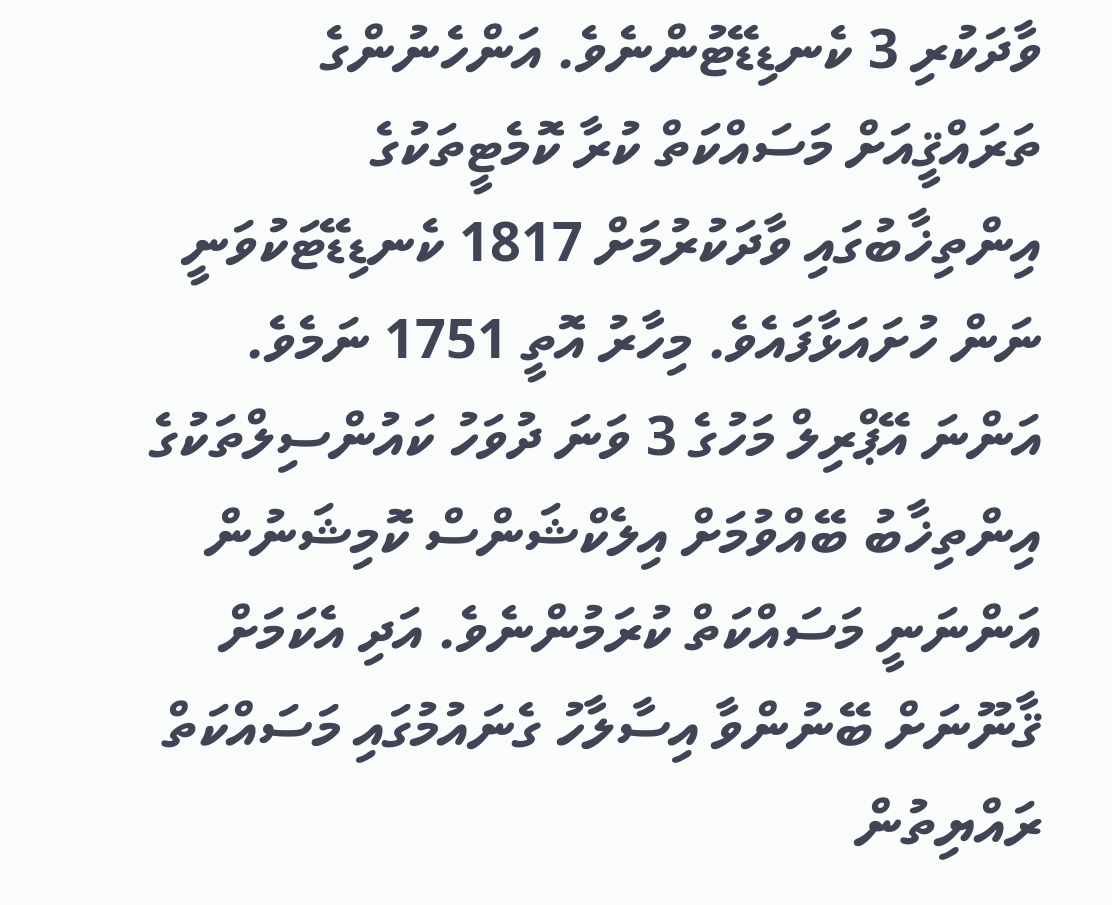ވާދަކުރި 3 ކެނޑިޑޭޓުންނެވެ. އަންހެނުންގެ ތަރައްޤީއަށް މަސައްކަތް ކުރާ ކޮމެޓީތަކުގެ އިންތިޚާބުގައި ވާދަކުރުމަށް 1817 ކެނޑިޑޭޓަކުވަނީ ނަން ހުށައަޅާފައެވެ. މިހާރު އޮތީ 1751 ނަމެވެ.
އަންނަ އޭޕްރިލް މަހުގެ 3 ވަނަ ދުވަހު ކައުންސިލްތަކުގެ އިންތިޚާބު ބޭއްވުމަށް އިލެކްޝަންސް ކޮމިޝަނުން އަންނަނީ މަސައްކަތް ކުރަމުންނެވެ. އަދި އެކަމަށް ޤާނޫނަށް ބޭނުންވާ އިސާލާހު ގެނައުމުގައި މަސައްކަތް ރައްޔިތުން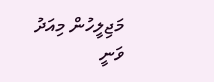މަޖިލީހުން މިއަދު ވަނީ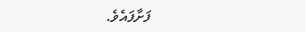ފަށާފައެވެ.